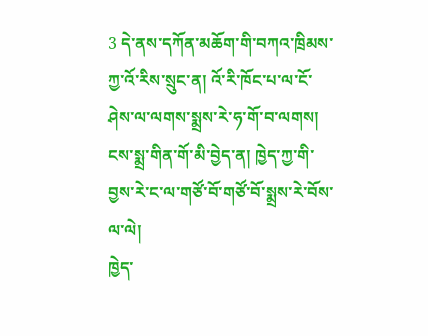3 དེ་ནས་དཀོན་མཆོག་གི་བཀའ་ཁྲིམས་ཀྱ་འོ་རིས་སྲུང་ན། འོ་རི་ཁོང་པ་ལ་ངོ་ཤེས་ལ་ལགས་སྨྲས་རེ་ཧ་གོ་བ་ལགས།
ངས་སྨྲ་གིན་གོ་མི་བྱེད་ན། ཁྱེད་ཀྱ་གི་བྱས་རེ་ང་ལ་གཙོ་བོ་གཙོ་བོ་སྨྲས་རེ་བོས་ལ་ལེ།
ཁྱེད་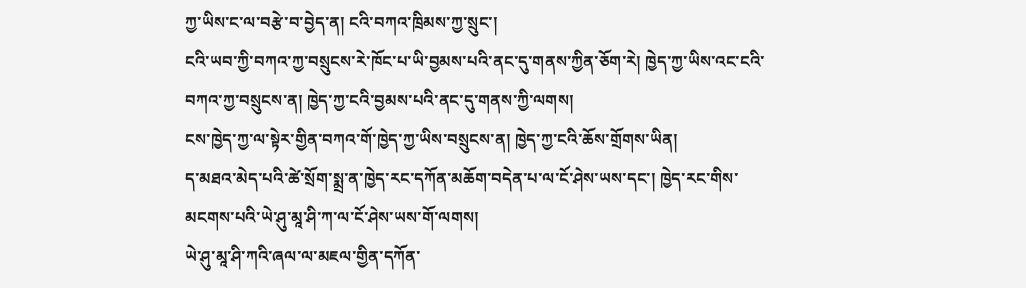ཀྱ་ཡིས་ང་ལ་བརྩེ་བ་བྱེད་ན། ངའི་བཀའ་ཁྲིམས་ཀྱ་སྲུང་།
ངའི་ཡབ་ཀྱི་བཀའ་ཀྱ་བསྲུངས་རེ་ཁོང་པ་ཡི་བྱམས་པའི་ནང་དུ་གནས་ཀྱིན་ཅོག་རེ། ཁྱེད་ཀྱ་ཡིས་འང་ངའི་བཀའ་ཀྱ་བསྲུངས་ན། ཁྱེད་ཀྱ་ངའི་བྱམས་པའི་ནང་དུ་གནས་ཀྱི་ལགས།
ངས་ཁྱེད་ཀྱ་ལ་སྟེར་གྱིན་བཀའ་གོ་ཁྱེད་ཀྱ་ཡིས་བསྲུངས་ན། ཁྱེད་ཀྱ་ངའི་ཆོས་གྲོགས་ཡིན།
ད་མཐའ་མེད་པའི་ཚེ་སྲོག་སྨྲ་ན་ཁྱེད་རང་དཀོན་མཆོག་བདེན་པ་ལ་ངོ་ཤེས་ཡས་དང་། ཁྱེད་རང་གིས་མངགས་པའི་ཡེ་ཤུ་མཱ་ཤི་ཀ་ལ་ངོ་ཤེས་ཡས་གོ་ལགས།
ཡེ་ཤུ་མཱ་ཤི་ཀའི་ཞལ་ལ་མཇལ་གྱིན་དཀོན་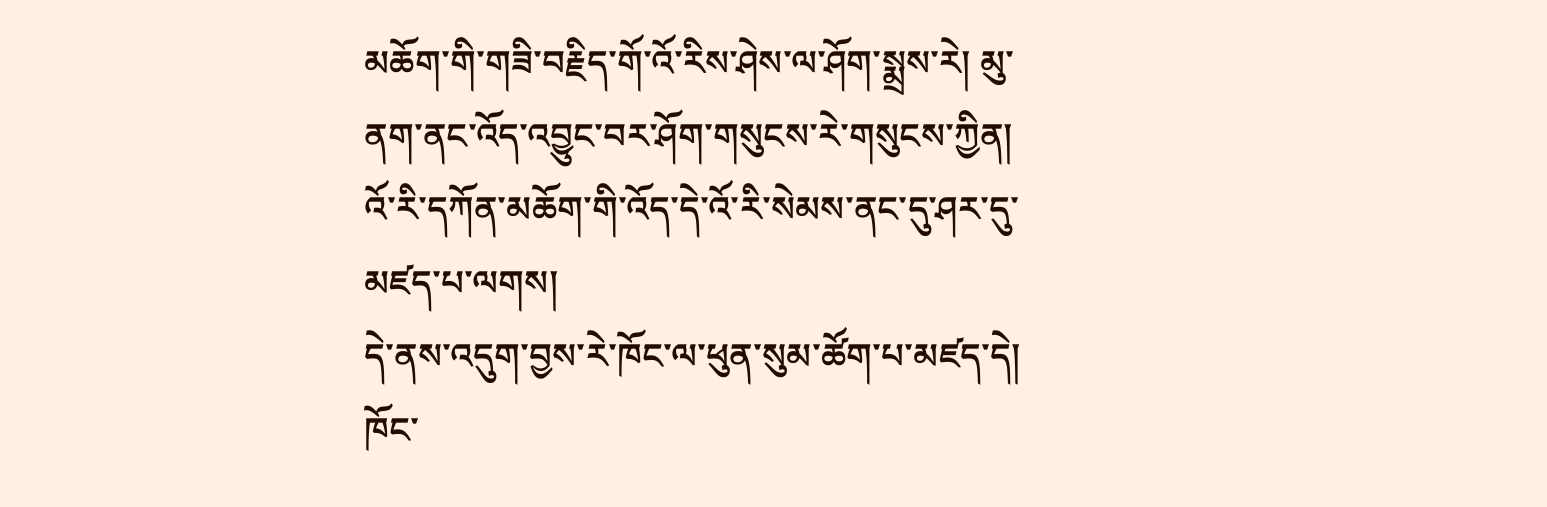མཆོག་གི་གཟི་བརྗིད་གོ་འོ་རིས་ཤེས་ལ་ཤོག་སྨྲས་རེ། མུ་ནག་ནང་འོད་འབྱུང་བར་ཤོག་གསུངས་རེ་གསུངས་ཀྱིན། འོ་རི་དཀོན་མཆོག་གི་འོད་དེ་འོ་རི་སེམས་ནང་དུ་ཤར་དུ་མཛད་པ་ལགས།
དེ་ནས་འདུག་བྱས་རེ་ཁོང་ལ་ཕུན་སུམ་ཚོག་པ་མཛད་དེ། ཁོང་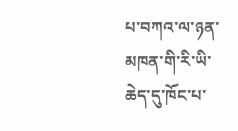པ་བཀའ་ལ་ཉན་མཁན་གི་རི་ཡི་ཆེད་དུ་ཁོང་པ་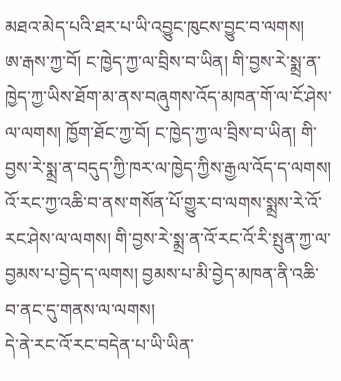མཐའ་མེད་པའི་ཐར་པ་ཡི་འབྱུང་ཁུངས་བྱུང་བ་ལགས།
ཨ་རྒས་ཀྱ་བོ། ང་ཁྱེད་ཀྱ་ལ་བྲིས་བ་ཡིན། གི་བྱས་རེ་སྨྲ་ན་ཁྱེད་ཀྱ་ཡིས་ཐོག་མ་ནས་བཞུགས་འོད་མཁན་གོ་ལ་ངོ་ཤེས་ལ་ལགས། ཁྱོག་ཐོང་ཀྱ་བོ། ང་ཁྱེད་ཀྱ་ལ་བྲིས་བ་ཡིན། གི་བྱས་རེ་སྨྲ་ན་བདུད་ཀྱི་ཁར་ལ་ཁྱེད་ཀྱིས་རྒྱལ་འོད་ད་ལགས།
འོ་རང་ཀྱ་འཆི་བ་ནས་གསོན་པོ་གྱུར་བ་ལགས་སྨྲས་རེ་འོ་རང་ཤེས་ལ་ལགས། གི་བྱས་རེ་སྨྲ་ན་འོ་རང་འོ་རི་སྤུན་ཀྱ་ལ་བྱམས་པ་བྱེད་ད་ལགས། བྱམས་པ་མི་བྱེད་མཁན་ནི་འཆི་བ་ནང་དུ་གནས་ལ་ལགས།
དེ་ནེ་རང་འོ་རང་བདེན་པ་ཡི་ཡིན་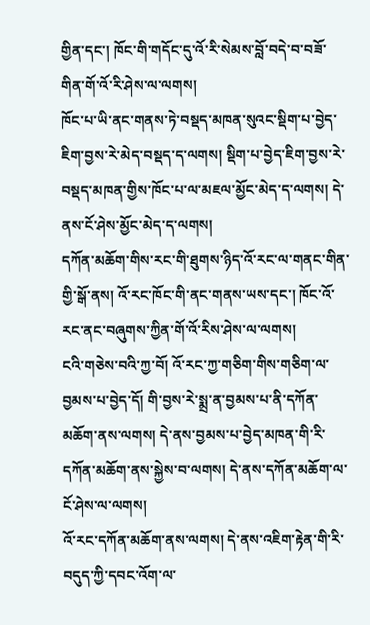གྱིན་དང་། ཁོང་གི་གདོང་དུ་འོ་རི་སེམས་བློ་བདེ་བ་བཟོ་གིན་གོ་འོ་རི་ཤེས་ལ་ལགས།
ཁོང་པ་ཡི་ནང་གནས་ཏེ་བསྡད་མཁན་སུའང་སྡིག་པ་བྱེད་ཇིག་བྱས་རེ་མེད་བསྡད་ད་ལགས། སྡིག་པ་བྱེད་ཇིག་བྱས་རེ་བསྡད་མཁན་གྱིས་ཁོང་པ་ལ་མཇལ་མྱོང་མེད་ད་ལགས། དེ་ནས་ངོ་ཤེས་མྱོང་མེད་ད་ལགས།
དཀོན་མཆོག་གིས་རང་གི་ཐུགས་ཉིད་འོ་རང་ལ་གནང་གིན་གྱི་སྒོ་ནས། འོ་རང་ཁོང་གི་ནང་གནས་ཡས་དང་། ཁོང་འོ་རང་ནང་བཞུགས་ཀྱིན་གོ་འོ་རིས་ཤེས་ལ་ལགས།
ངའི་གཅེས་བའི་ཀྱ་བོ། འོ་རང་ཀྱ་གཅིག་གིས་གཅིག་ལ་བྱམས་པ་བྱེད་དོ། གི་བྱས་རེ་སྨྲ་ན་བྱམས་པ་ནི་དཀོན་མཆོག་ནས་ལགས། དེ་ནས་བྱམས་པ་བྱེད་མཁན་གི་རི་དཀོན་མཆོག་ནས་སྐྱེས་བ་ལགས། དེ་ནས་དཀོན་མཆོག་ལ་ངོ་ཤེས་ལ་ལགས།
འོ་རང་དཀོན་མཆོག་ནས་ལགས། དེ་ནས་འཇིག་རྟེན་གི་རི་བདུད་ཀྱི་དབང་འོག་ལ་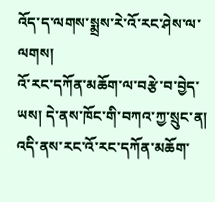འོད་ད་ལགས་སྨྲས་རེ་འོ་རང་ཤེས་ལ་ལགས།
འོ་རང་དཀོན་མཆོག་ལ་བརྩེ་བ་བྱེད་ཡས། དེ་ནས་ཁོང་གི་བཀའ་ཀྱ་སྲུང་ན། འདི་ནས་རང་འོ་རང་དཀོན་མཆོག་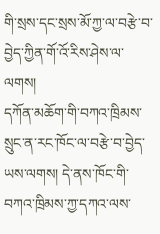གི་སྲས་དང་སྲས་མོ་ཀྱ་ལ་བརྩེ་བ་བྱེད་ཀྱིན་གོ་འོ་རིས་ཤེས་ལ་ལགས།
དཀོན་མཆོག་གི་བཀའ་ཁྲིམས་སྲུང་ན་རང་ཁོང་ལ་བརྩེ་བ་བྱེད་ཡས་ལགས། དེ་ནས་ཁོང་གི་བཀའ་ཁྲིམས་ཀྱ་དཀའ་ལས་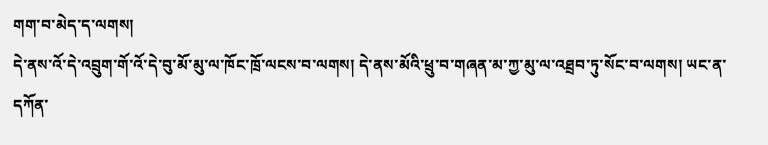གག་བ་མེད་ད་ལགས།
དེ་ནས་འོ་དེ་འབྲུག་གོ་འོ་དེ་བུ་མོ་མུ་ལ་ཁོང་ཁྲོ་ལངས་བ་ལགས། དེ་ནས་མོའི་ཕྲུ་བ་གཞན་མ་ཀྱ་མུ་ལ་འཐྲབ་ཏུ་སོང་བ་ལགས། ཡང་ན་དཀོན་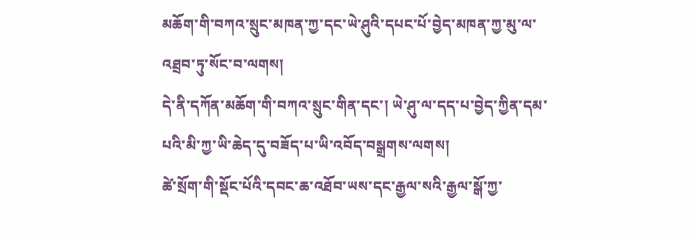མཆོག་གི་བཀའ་སྲུང་མཁན་ཀྱ་དང་ཡེ་ཤུའི་དཔང་པོ་བྱེད་མཁན་ཀྱ་མུ་ལ་འཐྲབ་ཏུ་སོང་བ་ལགས།
དེ་ནི་དཀོན་མཆོག་གི་བཀའ་སྲུང་གིན་དང་། ཡེ་ཤུ་ལ་དད་པ་བྱེད་ཀྱིན་དམ་པའི་མི་ཀྱ་ཡི་ཆེད་དུ་བཟོད་པ་ཡི་འབོད་བསྒྲགས་ལགས།
ཚེ་སྲོག་གི་སྡོང་པོའི་དབང་ཆ་འཐོབ་ཡས་དང་རྒྱལ་སའི་རྒྱལ་སྒོ་ཀྱ་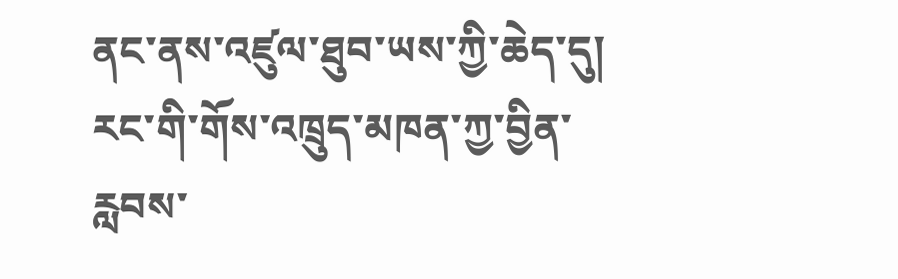ནང་ནས་འཛུལ་ཐུབ་ཡས་ཀྱི་ཆེད་དུ། རང་གི་གོས་འཁྲུད་མཁན་ཀྱ་བྱིན་རླབས་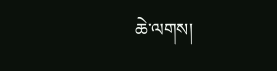ཆེ་ལགས།